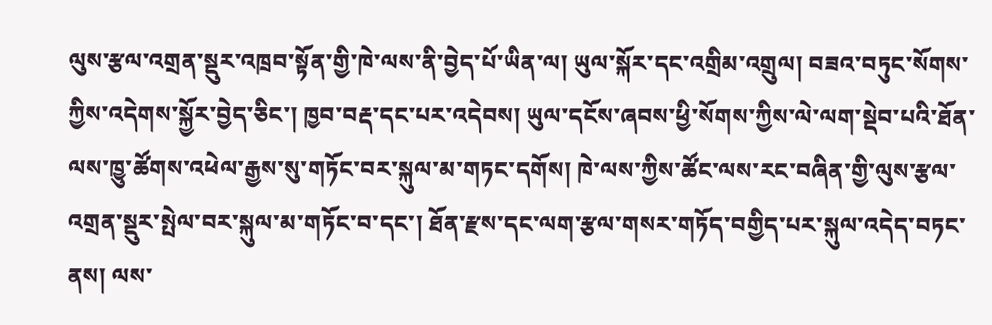ལུས་རྩལ་འགྲན་སྡུར་འཁྲབ་སྟོན་གྱི་ཁེ་ལས་ནི་བྱེད་པོ་ཡིན་ལ། ཡུལ་སྐོར་དང་འགྲིམ་འགྲུལ། བཟའ་བཏུང་སོགས་ཀྱིས་འདེགས་སྐྱོར་བྱེད་ཅིང་། ཁྱབ་བརྡ་དང་པར་འདེབས། ཡུལ་དངོས་ཞབས་ཕྱི་སོགས་ཀྱིས་ལེ་ལག་སྡེབ་པའི་ཐོན་ལས་ཁྱུ་ཚོགས་འཕེལ་རྒྱས་སུ་གཏོང་བར་སྐུལ་མ་གཏང་དགོས། ཁེ་ལས་ཀྱིས་ཚོང་ལས་རང་བཞིན་གྱི་ལུས་རྩལ་འགྲན་སྡུར་སྤེལ་བར་སྐུལ་མ་གཏོང་བ་དང་། ཐོན་རྫས་དང་ལག་རྩལ་གསར་གཏོད་བགྱིད་པར་སྐུལ་འདེད་བཏང་ནས། ལས་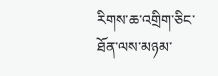རིགས་ཆ་འགྲིག་ཅིང་ཐོན་ལས་མཉམ་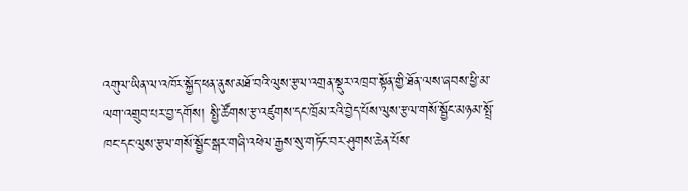འགུལ་ཡིན་ལ་འཁོར་སྐྱོད་ཕན་ནུས་མཐོ་བའི་ལུས་རྩལ་འགྲན་སྡུར་འཁྲབ་སྟོན་གྱི་ཐོན་ལས་ཞབས་ཕྱི་མ་ལག་འགྲུབ་པར་བྱ་དགོས། སྤྱི་ཚོགས་རྩ་འཛུགས་དང་ཁྲོམ་རའི་བྱེད་པོས་ལུས་རྩལ་གསོ་སྦྱོང་མཉམ་སྤྲོ་ཁང་དང་ལུས་རྩལ་གསོ་སྦྱོང་སྒར་གཞི་འཕེལ་རྒྱས་སུ་གཏོང་བར་ཤུགས་ཆེན་པོས་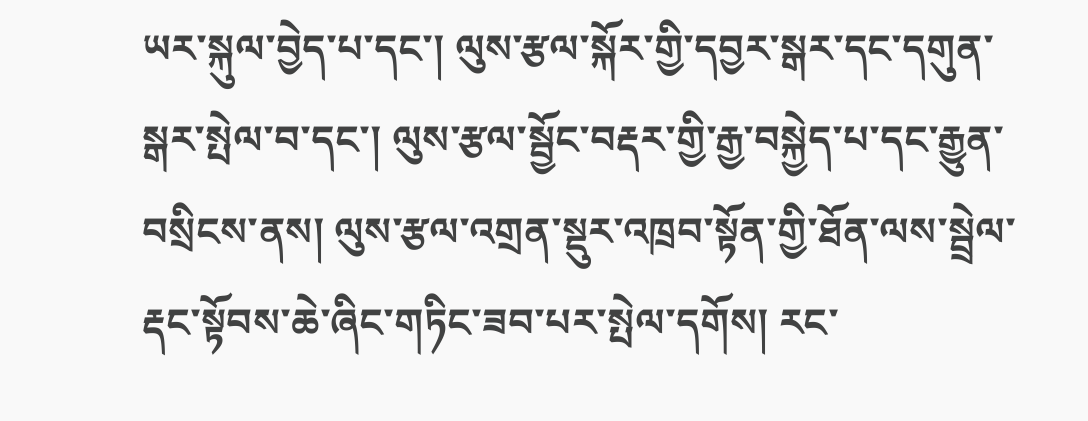ཡར་སྐུལ་བྱེད་པ་དང་། ལུས་རྩལ་སྐོར་གྱི་དབྱར་སྒར་དང་དགུན་སྒར་སྤེལ་བ་དང་། ལུས་རྩལ་སྦྱོང་བརྡར་གྱི་རྒྱ་བསྐྱེད་པ་དང་རྒྱུན་བསྲིངས་ནས། ལུས་རྩལ་འགྲན་སྡུར་འཁྲབ་སྟོན་གྱི་ཐོན་ལས་སྦྲེལ་རྡང་སྟོབས་ཆེ་ཞིང་གཏིང་ཟབ་པར་སྤེལ་དགོས། རང་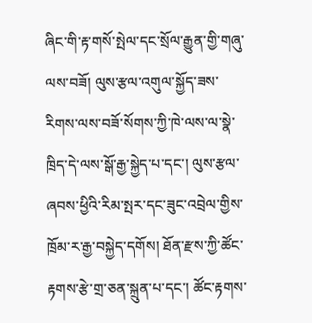ཞིང་གི་རྟ་གསོ་སྤེལ་དང་སྲོལ་རྒྱུན་གྱི་གཞུ་ལས་བཟོ། ལུས་རྩལ་འགུལ་སྐྱོད་ཟས་རིགས་ལས་བཟོ་སོགས་ཀྱི་ཁེ་ལས་ལ་སྣེ་ཁྲིད་དེ་ལས་སྒོ་རྒྱ་སྐྱེད་པ་དང་། ལུས་རྩལ་ཞབས་ཕྱིའི་རིམ་སྤར་དང་ཟུང་འབྲེལ་གྱིས་ཁྲོམ་ར་རྒྱ་བསྐྱེད་དགོས། ཐོན་རྫས་ཀྱི་ཚོང་རྟགས་རྩེ་གྲ་ཅན་སྐྲུན་པ་དང་། ཚོང་རྟགས་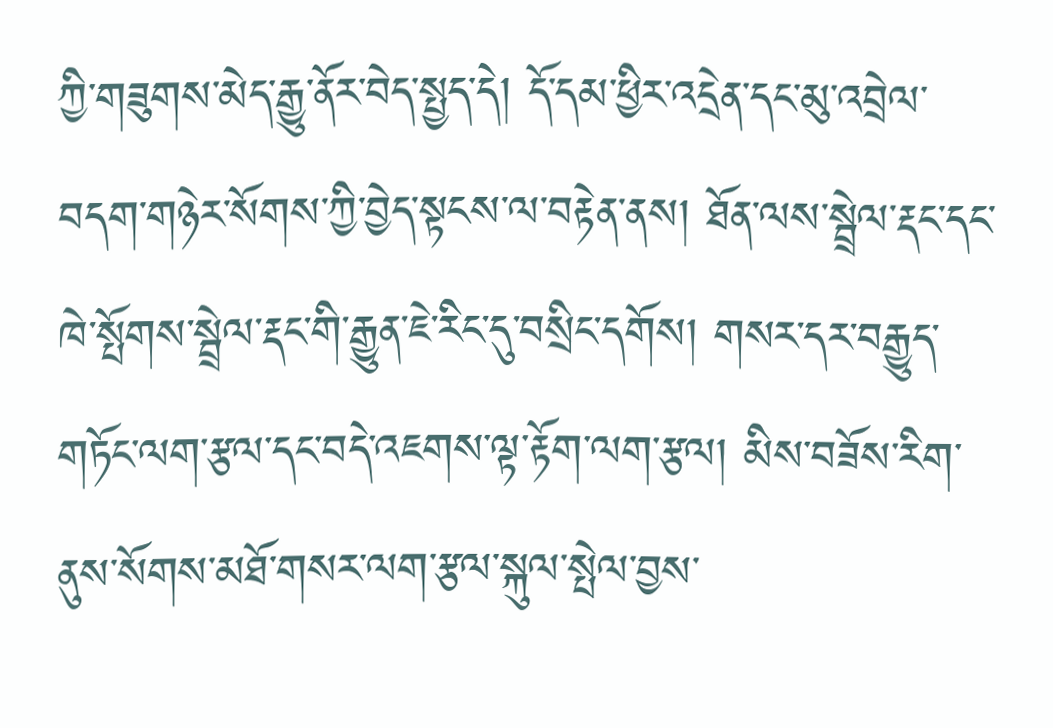ཀྱི་གཟུགས་མེད་རྒྱུ་ནོར་བེད་སྤྱད་དེ། དོ་དམ་ཕྱིར་འདྲེན་དང་མུ་འབྲེལ་བདག་གཉེར་སོགས་ཀྱི་བྱེད་སྟངས་ལ་བརྟེན་ནས། ཐོན་ལས་སྦྲེལ་རྡང་དང་ཁེ་སྤོགས་སྦྲེལ་རྡང་གི་རྒྱུན་ཇེ་རིང་དུ་བསྲིང་དགོས། གསར་དར་བརྒྱུད་གཏོང་ལག་རྩལ་དང་བདེ་འཇགས་ལྟ་རྟོག་ལག་རྩལ། མིས་བཟོས་རིག་ནུས་སོགས་མཐོ་གསར་ལག་རྩལ་སྐུལ་སྤེལ་བྱས་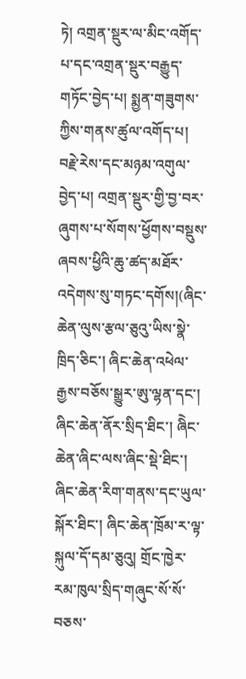ཏེ། འགྲན་སྡུར་ལ་མིང་འགོད་པ་དང་འགྲན་སྡུར་བརྒྱུད་གཏོང་བྱེད་པ། སྨྱན་གཟུགས་ཀྱིས་གནས་ཚུལ་འགོད་པ། བརྗེ་རེས་དང་མཉམ་འགུལ་བྱེད་པ། འགྲན་སྡུར་གྱི་བྱ་བར་ཞུགས་པ་སོགས་ཕྱོགས་བསྡུས་ཞབས་ཕྱིའི་ཆུ་ཚད་མཐོར་འདེགས་སུ་གཏང་དགོས།(ཞིང་ཆེན་ལུས་རྩལ་ཅུའུ་ཡིས་སྣེ་ཁྲིད་ཅིང་། ཞིང་ཆེན་འཕེལ་རྒྱས་བཅོས་སྒྱུར་ཨུ་ལྷན་དང་། ཞིང་ཆེན་ནོར་སྲིད་ཐིང་། ཞིེང་ཆེན་ཞིང་ལས་ཞིང་སྡེ་ཐིང་། ཞིང་ཆེན་རིག་གནས་དང་ཡུལ་སྐོར་ཐིང་། ཞིང་ཆེན་ཁྲོམ་ར་ལྟ་སྐུལ་དོ་དམ་ཅུའུ། གྲོང་ཁྱེར་རམ་ཁུལ་སྲིད་གཞུང་སོ་སོ་བཅས་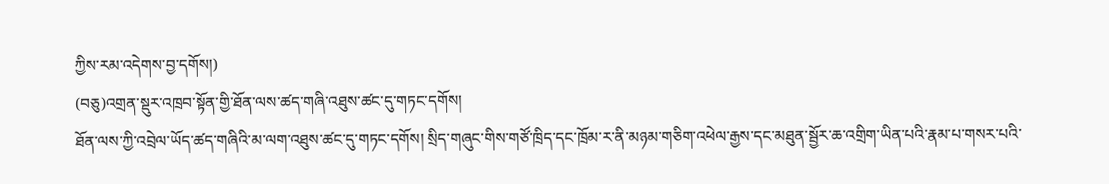ཀྱིས་རམ་འདེགས་བྱ་དགོས།)
(བཅུ)འགྲན་སྡུར་འཁྲབ་སྟོན་གྱི་ཐོན་ལས་ཚད་གཞི་འཐུས་ཚང་དུ་གཏང་དགོས།
ཐོན་ལས་ཀྱི་འབྲེལ་ཡོད་ཚད་གཞིའི་མ་ལག་འཐུས་ཚང་དུ་གཏང་དགོས། སྲིད་གཞུང་གིས་གཙོ་ཁྲིད་དང་ཁྲོམ་ར་ནི་མཉམ་གཅིག་འཕེལ་རྒྱས་དང་མཐུན་སྦྱོར་ཆ་འགྲིག་ཡིན་པའི་རྣམ་པ་གསར་པའི་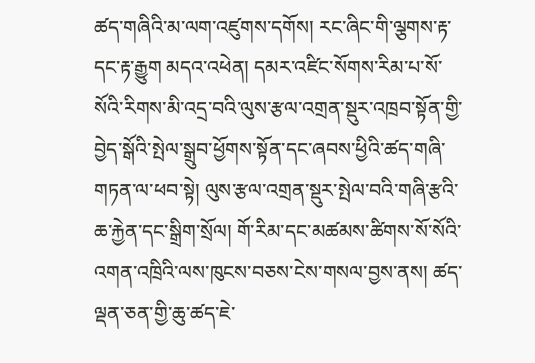ཚད་གཞིའི་མ་ལག་འཛུགས་དགོས། རང་ཞིང་གི་ལྕགས་རྟ་དང་རྟ་རྒྱུག མདའ་འཕེན། དམར་འཛིང་སོགས་རིམ་པ་སོ་སོའི་རིགས་མི་འདྲ་བའི་ལུས་རྩལ་འགྲན་སྡུར་འཁྲབ་སྟོན་གྱི་བྱེད་སྒོའི་སྤེལ་སྒྲུབ་ཕྱོགས་སྟོན་དང་ཞབས་ཕྱིའི་ཚད་གཞི་གཏན་ལ་ཕབ་སྟེ། ལུས་རྩལ་འགྲན་སྡུར་སྤེལ་བའི་གཞི་རྩའི་ཆ་རྐྱེན་དང་སྒྲིག་སྲོལ། གོ་རིམ་དང་མཚམས་ཚིགས་སོ་སོའི་འགན་འཁྲིའི་ལས་ཁུངས་བཅས་ངེས་གསལ་བྱས་ནས། ཚད་ལྡན་ཅན་གྱི་ཆུ་ཚད་ཇེ་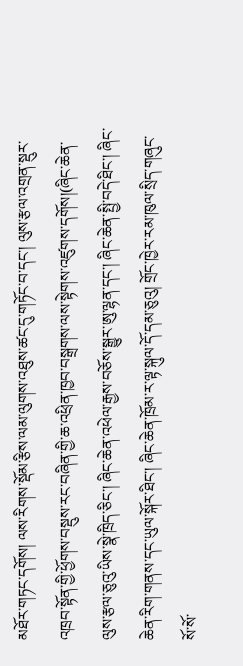མཐོར་གཏང་དགོས། ལས་རིགས་སྡོམ་རྩིས་ལམ་ལུགས་འཐུས་ཚང་དུ་གཏོང་བ་དང་། ལུས་རྩལ་འགྲན་སྡུར་འཁྲབ་སྟོན་གྱི་ཕྱོགས་བསྡུས་རང་བཞིན་གྱི་ཆ་འཕྲིན་ཁྱབ་བསྒྲགས་ལས་སྟེགས་འཛུགས་དགོས།(ཞིང་ཆེན་ལུས་རྩལ་ཅུའུ་ཡིས་སྣེ་ཁྲིད་ཅིང་། ཞིང་ཆེན་འཕེལ་རྒྱས་བཅོས་སྒྱུར་ཨུ་ལྷན་དང་། ཞིང་ཆེན་སྤྱི་བདེ་ཐིང་། ཞིང་ཆེན་རིག་གནས་དང་ཡུལ་སྐོར་ཐིང་། ཞིང་ཆེན་ཁྲོམ་ར་ལྟ་སྐུལ་དོ་དམ་ཅུའུ། གྲོང་ཁྱེར་རམ་ཁུལ་སྲིད་གཞུང་སོ་སོ་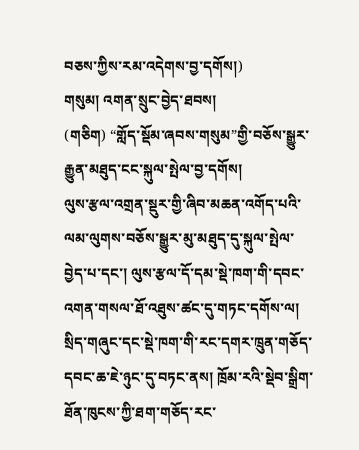བཅས་ཀྱིས་རམ་འདེགས་བྱ་དགོས།)
གསུམ། འགན་སྲུང་བྱེད་ཐབས།
(གཅིག) “གློད་སྡོམ་ཞབས་གསུམ”གྱི་བཅོས་སྒྱུར་རྒྱུན་མཐུད་ངང་སྐུལ་སྤེལ་བྱ་དགོས།
ལུས་རྩལ་འགྲན་སྡུར་གྱི་ཞིབ་མཆན་འགོད་པའི་ལམ་ལུགས་བཅོས་སྒྱུར་མུ་མཐུད་དུ་སྐུལ་སྤེལ་བྱེད་པ་དང་། ལུས་རྩལ་དོ་དམ་སྡེ་ཁག་གི་དབང་འགན་གསལ་ཐོ་འཐུས་ཚང་དུ་གཏང་དགོས་ལ། སྲིད་གཞུང་དང་སྡེ་ཁག་གི་རང་དགར་ཁྲུན་གཅོད་དབང་ཆ་ཇེ་ཉུང་དུ་བཏང་ནས། ཁྲོམ་རའི་སྡེབ་སྒྲིག་ཐོན་ཁུངས་ཀྱི་ཐག་གཅོད་རང་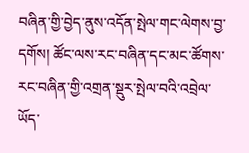བཞིན་གྱི་བྱེད་ནུས་འདོན་སྤེལ་གང་ལེགས་བྱ་དགོས། ཚོང་ལས་རང་བཞིན་དང་མང་ཚོགས་རང་བཞིན་གྱི་འགྲན་སྡུར་སྤེལ་བའི་འབྲེལ་ཡོད་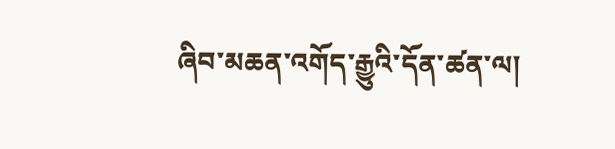ཞིབ་མཆན་འགོད་རྒྱུའི་དོན་ཚན་ལ།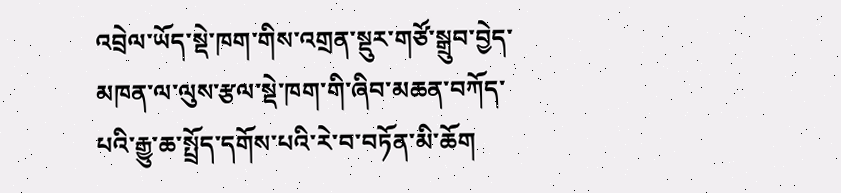འབྲེལ་ཡོད་སྡེ་ཁག་གིས་འགྲན་སྡུར་གཙོ་སྒྲུབ་བྱེད་མཁན་ལ་ལུས་རྩལ་སྡེ་ཁག་གི་ཞིབ་མཆན་བཀོད་པའི་རྒྱུ་ཆ་སྤྲོད་དགོས་པའི་རེ་བ་བཏོན་མི་ཆོག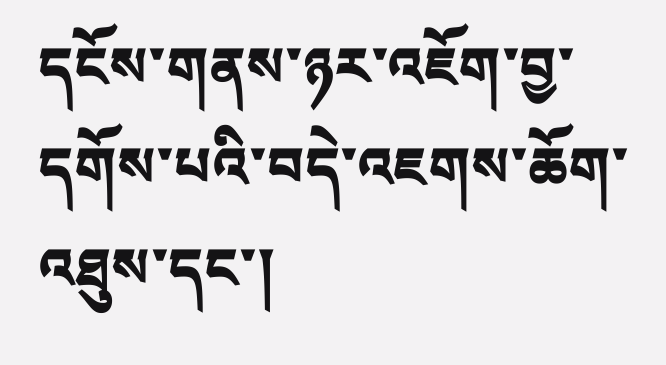དངོས་གནས་ཉར་འཇོག་བྱ་དགོས་པའི་བདེ་འཇགས་ཆོག་འཐུས་དང་།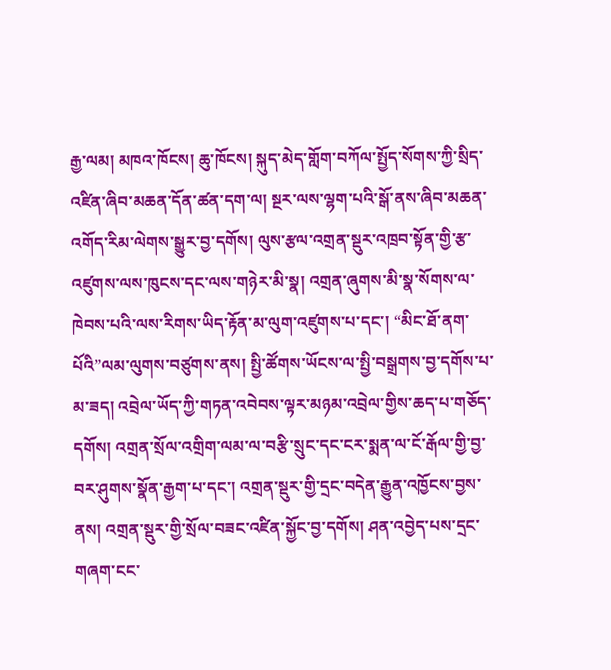རྒྱ་ལམ། མཁའ་ཁོངས། ཆུ་ཁོངས། སྐུད་མེད་གློག་བཀོལ་སྤྱོད་སོགས་ཀྱི་སྲིད་འཛིན་ཞིབ་མཆན་དོན་ཚན་དག་ལ། སྔར་ལས་ལྷག་པའི་སྒོ་ནས་ཞིབ་མཆན་འགོད་རིམ་ལེགས་སྒྱུར་བྱ་དགོས། ལུས་རྩལ་འགྲན་སྡུར་འཁྲབ་སྟོན་གྱི་རྩ་འཛུགས་ལས་ཁུངས་དང་ལས་གཉེར་མི་སྣ། འགྲན་ཞུགས་མི་སྣ་སོགས་ལ་ཁེབས་པའི་ལས་རིགས་ཡིད་རྟོན་མ་ལུག་འཛུགས་པ་དང་། “མིང་ཐོ་ནག་པོའི”ལམ་ལུགས་བཙུགས་ནས། སྤྱི་ཚོགས་ཡོངས་ལ་སྤྱི་བསྒྲགས་བྱ་དགོས་པ་མ་ཟད། འབྲེལ་ཡོད་ཀྱི་གཏན་འབེབས་ལྟར་མཉམ་འབྲེལ་གྱིས་ཆད་པ་གཅོད་དགོས། འགྲན་སྲོལ་འགྲིག་ལམ་ལ་བརྩི་སྲུང་དང་ངར་སྨན་ལ་ངོ་རྒོལ་གྱི་བྱ་བར་ཤུགས་སྣོན་རྒྱག་པ་དང་། འགྲན་སྡུར་གྱི་དྲང་བདེན་རྒྱུན་འཁྱོངས་བྱས་ནས། འགྲན་སྡུར་གྱི་སྲོལ་བཟང་འཛིན་སྐྱོང་བྱ་དགོས། ཤན་འབྱེད་པས་དྲང་གཞག་ངང་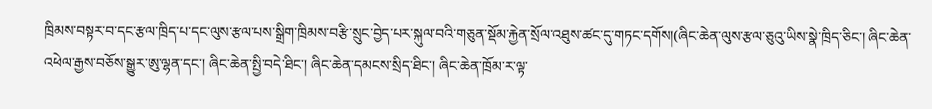ཁྲིམས་བསྟར་བ་དང་རྩལ་ཁྲིད་པ་དང་ལུས་རྩལ་པས་སྒྲིག་ཁྲིམས་བརྩི་སྲུང་བྱེད་པར་སྐུལ་བའི་གཅུན་སྡོམ་རྐྱེན་སྲོལ་འཐུས་ཚང་དུ་གཏང་དགོས།(ཞིང་ཆེན་ལུས་རྩལ་ཅུའུ་ཡིས་སྣེ་ཁྲིད་ཅིང་། ཞིང་ཆེན་འཕེལ་རྒྱས་བཅོས་སྒྱུར་ཨུ་ལྷན་དང་། ཞིང་ཆེན་སྤྱི་བདེ་ཐིང་། ཞིང་ཆེན་དམངས་སྲིད་ཐིང་། ཞིང་ཆེན་ཁྲོམ་ར་ལྟ་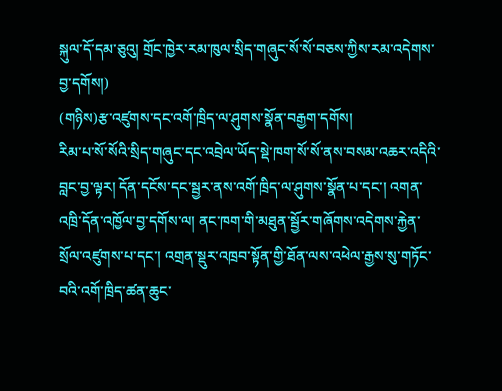སྐུལ་དོ་དམ་ཅུའུ། གྲོང་ཁྱེར་རམ་ཁུལ་སྲིད་གཞུང་སོ་སོ་བཅས་ཀྱིས་རམ་འདེགས་བྱ་དགོས།)
(གཉིས)རྩ་འཛུགས་དང་འགོ་ཁྲིད་ལ་ཤུགས་སྣོན་བརྒྱག་དགོས།
རིམ་པ་སོ་སོའི་སྲིད་གཞུང་དང་འབྲེལ་ཡོད་སྡེ་ཁག་སོ་སོ་ནས་བསམ་འཆར་འདིའི་བླང་བྱ་ལྟར། དོན་དངོས་དང་སྦྱར་ནས་འགོ་ཁྲིད་ལ་ཤུགས་སྣོན་པ་དང་། འགན་འཁྲི་དོན་འཁྱོལ་བྱ་དགོས་ལ། ནང་ཁག་གི་མཐུན་སྦྱོར་གཞོགས་འདེགས་རྐྱེན་སྲོལ་འཛུགས་པ་དང་། འགྲན་སྡུར་འཁྲབ་སྟོན་གྱི་ཐོན་ལས་འཕེལ་རྒྱས་སུ་གཏོང་བའི་འགོ་ཁྲིད་ཚན་ཆུང་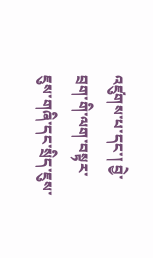འཛུགས་པ་དང་། བྱེ་བྲག་གི་ལག་བསྟར་ཇུས་གཞི་དང་སྲིད་ཇུས་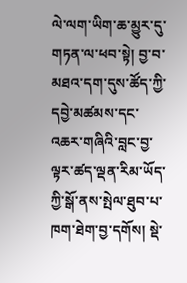ལེ་ལག་ཡིག་ཆ་མྱུར་དུ་གཏན་ལ་ཕབ་སྟེ། བྱ་བ་མཐའ་དག་དུས་ཚོད་ཀྱི་དབྱེ་མཚམས་དང་འཆར་གཞིའི་བླང་བྱ་ལྟར་ཚད་ལྡན་རིམ་ཡོད་ཀྱི་སྒོ་ནས་སྤེལ་ཐུབ་པ་ཁག་ཐེག་བྱ་དགོས། སྡེ་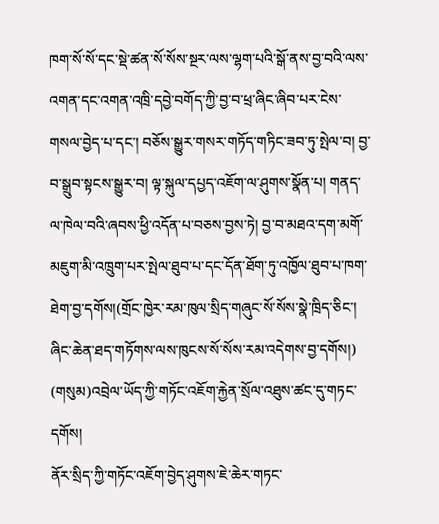ཁག་སོ་སོ་དང་སྡེ་ཚན་སོ་སོས་སྔར་ལས་ལྷག་པའི་སྒོ་ནས་བྱ་བའི་ལས་འགན་དང་འགན་འཁྲི་དབྱེ་བགོད་ཀྱི་བྱ་བ་ཕྲ་ཞིང་ཞིབ་པར་ངེས་གསལ་བྱེད་པ་དང་། བཅོས་སྒྱུར་གསར་གཏོད་གཏིང་ཟབ་ཏུ་སྤེལ་བ། བྱ་བ་སྒྲུབ་སྟངས་སྒྱུར་བ། ལྟ་སྐུལ་དཔྱད་འཇོག་ལ་ཤུགས་སྣོན་པ། གནད་ལ་ཁེལ་བའི་ཞབས་ཕྱི་འདོན་པ་བཅས་བྱས་ཏེ། བྱ་བ་མཐའ་དག་མགོ་མཇུག་མི་འཁྲུག་པར་སྤེལ་ཐུབ་པ་དང་དོན་ཐོག་ཏུ་འཁྱོལ་ཐུབ་པ་ཁག་ཐེག་བྱ་དགོས།(གྲོང་ཁྱེར་རམ་ཁུལ་སྲིད་གཞུང་སོ་སོས་སྣེ་ཁྲིད་ཅིང་། ཞིང་ཆེན་ཐད་གཏོགས་ལས་ཁུངས་སོ་སོས་རམ་འདེགས་བྱ་དགོས།)
(གསུམ)འབྲེལ་ཡོད་ཀྱི་གཏོང་འཇོག་རྐྱེན་སྲོལ་འཐུས་ཚང་དུ་གཏང་དགོས།
ནོར་སྲིད་ཀྱི་གཏོང་འཇོག་བྱེད་ཤུགས་ཇེ་ཆེར་གཏང་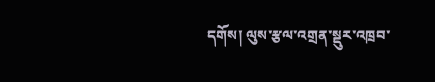དགོས། ལུས་རྩལ་འགྲན་སྡུར་འཁྲབ་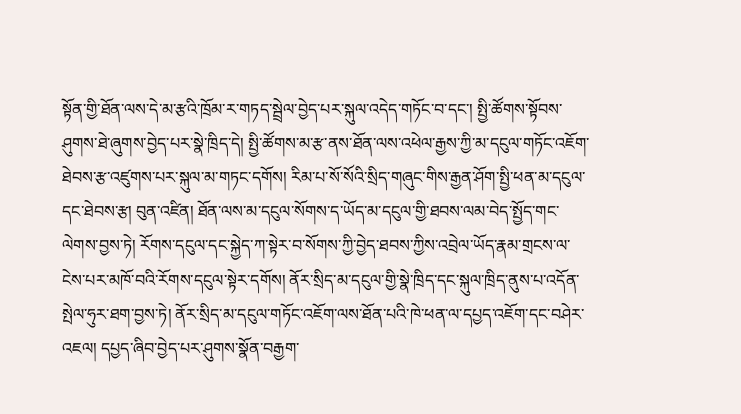སྟོན་གྱི་ཐོན་ལས་དེ་མ་རྩའི་ཁྲོམ་ར་གཏད་སྦྲེལ་བྱེད་པར་སྐུལ་འདེད་གཏོང་བ་དང་། སྤྱི་ཚོགས་སྟོབས་ཤུགས་ཐེ་ཞུགས་བྱེད་པར་སྣེ་ཁྲིད་དེ། སྤྱི་ཚོགས་མ་རྩ་ནས་ཐོན་ལས་འཕེལ་རྒྱས་ཀྱི་མ་དངུལ་གཏོང་འཇོག་ཐེབས་རྩ་འཛུགས་པར་སྐུལ་མ་གཏང་དགོས། རིམ་པ་སོ་སོའི་སྲིད་གཞུང་གིས་རྒྱན་ཤོག་སྤྱི་ཕན་མ་དངུལ་དང་ཐེབས་རྩ། བུན་འཛིན། ཐོན་ལས་མ་དངུལ་སོགས་ད་ཡོད་མ་དངུལ་གྱི་ཐབས་ལམ་བེད་སྤྱོད་གང་ལེགས་བྱས་ཏེ། རོགས་དངུལ་དང་སྐྱེད་ཀ་སྟེར་བ་སོགས་ཀྱི་བྱེད་ཐབས་ཀྱིས་འབྲེལ་ཡོད་རྣམ་གྲངས་ལ་ངེས་པར་མཁོ་བའི་རོགས་དངུལ་སྟེར་དགོས། ནོར་སྲིད་མ་དངུལ་གྱི་སྣེ་ཁྲིད་དང་སྐུལ་ཁྲིད་ནུས་པ་འདོན་སྤེལ་ཧུར་ཐག་བྱས་ཏེ། ནོར་སྲིད་མ་དངུལ་གཏོང་འཇོག་ལས་ཐོན་པའི་ཁེ་ཕན་ལ་དཔྱད་འཇོག་དང་བཤེར་འཇལ། དཔྱད་ཞིབ་བྱེད་པར་ཤུགས་སྣོན་བརྒྱག་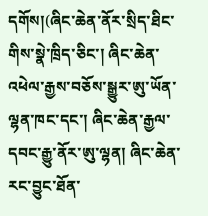དགོས།(ཞིང་ཆེན་ནོར་སྲིད་ཐིང་གིས་སྣེ་ཁྲིད་ཅིང་། ཞིང་ཆེན་འཕེལ་རྒྱས་བཅོས་སྒྱུར་ཨུ་ཡོན་ལྷན་ཁང་དང་། ཞིང་ཆེན་རྒྱལ་དབང་རྒྱུ་ནོར་ཨུ་ལྷན། ཞིང་ཆེན་རང་བྱུང་ཐོན་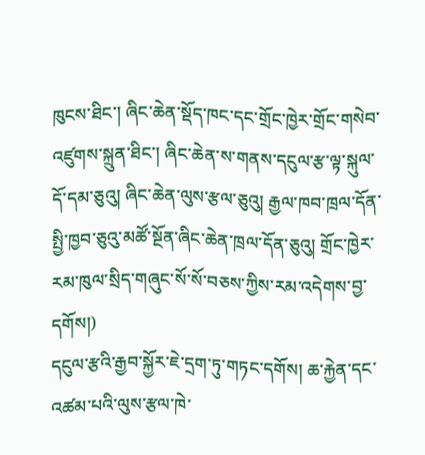ཁུངས་ཐིང་། ཞིང་ཆེན་སྡོད་ཁང་དང་གྲོང་ཁྱེར་གྲོང་གསེབ་འཛུགས་སྐྲུན་ཐིང་། ཞིང་ཆེན་ས་གནས་དངུལ་རྩ་ལྟ་སྐུལ་དོ་དམ་ཅུའུ། ཞིང་ཆེན་ལུས་རྩལ་ཅུའུ། རྒྱལ་ཁབ་ཁྲལ་དོན་སྤྱི་ཁྱབ་ཅུའུ་མཚོ་སྔོན་ཞིང་ཆེན་ཁྲལ་དོན་ཅུའུ། གྲོང་ཁྱེར་རམ་ཁུལ་སྲིད་གཞུང་སོ་སོ་བཅས་ཀྱིས་རམ་འདེགས་བྱ་དགོས།)
དངུལ་རྩའི་རྒྱབ་སྐྱོར་ཇེ་དྲག་ཏུ་གཏང་དགོས། ཆ་རྐྱེན་དང་འཚམ་པའི་ལུས་རྩལ་ཁེ་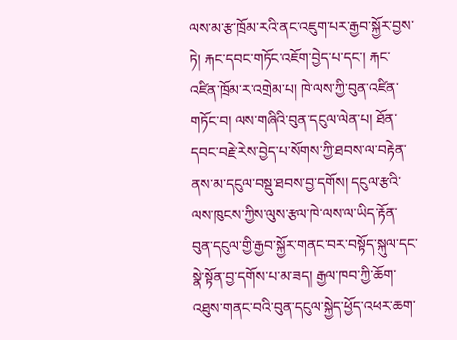ལས་མ་རྩ་ཁྲོམ་རའི་ནང་འཇུག་པར་རྒྱབ་སྐྱོར་བྱས་ཏེ། རྐང་དབང་གཏོང་འཇོག་བྱེད་པ་དང་། རྐང་འཛིན་ཁྲོམ་ར་འགྲེམ་པ། ཁེ་ལས་ཀྱི་བུན་འཛིན་གཏོང་བ། ལས་གཞིའི་བུན་དངུལ་ལེན་པ། ཐོན་དབང་བརྗེ་རེས་བྱེད་པ་སོགས་ཀྱི་ཐབས་ལ་བརྟེན་ནས་མ་དངུལ་བསྡུ་ཐབས་བྱ་དགོས། དངུལ་རྩའི་ལས་ཁུངས་ཀྱིས་ལུས་རྩལ་ཁེ་ལས་ལ་ཡིད་རྟོན་བུན་དངུལ་གྱི་རྒྱབ་སྐྱོར་གནང་བར་བསྟོད་སྐུལ་དང་སྣེ་སྟོན་བྱ་དགོས་པ་མ་ཟད། རྒྱལ་ཁབ་ཀྱི་ཆོག་འཐུས་གནང་བའི་བུན་དངུལ་སྐྱེད་ཕྱོད་འཕར་ཆག་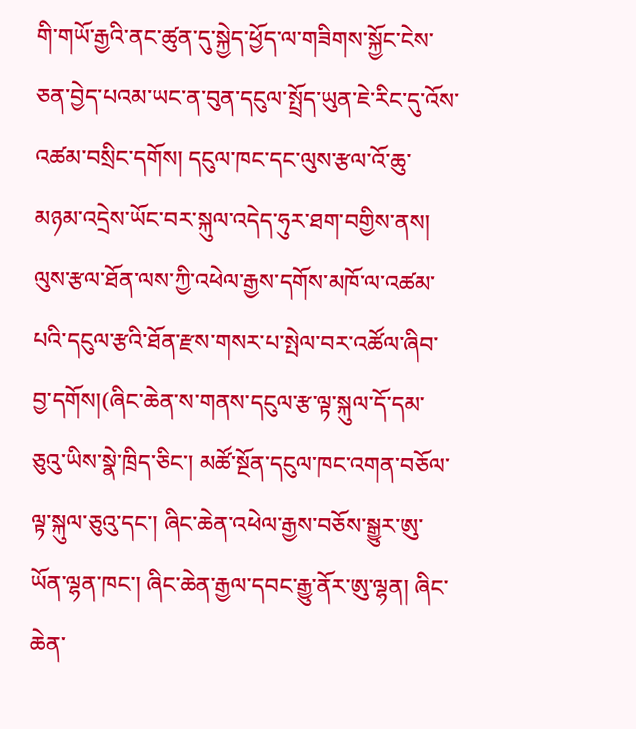གི་གཡོ་རྒྱའི་ནང་ཚུན་དུ་སྐྱེད་ཕྱོད་ལ་གཟིགས་སྐྱོང་ངེས་ཅན་བྱེད་པའམ་ཡང་ན་བུན་དངུལ་སྤྲོད་ཡུན་ཇེ་རིང་དུ་འོས་འཚམ་བསྲིང་དགོས། དངུལ་ཁང་དང་ལུས་རྩལ་འོ་ཆུ་མཉམ་འདྲེས་ཡོང་བར་སྐུལ་འདེད་ཧུར་ཐག་བགྱིས་ནས། ལུས་རྩལ་ཐོན་ལས་ཀྱི་འཕེལ་རྒྱས་དགོས་མཁོ་ལ་འཚམ་པའི་དངུལ་རྩའི་ཐོན་རྫས་གསར་པ་སྤེལ་བར་འཚོལ་ཞིབ་བྱ་དགོས།(ཞིང་ཆེན་ས་གནས་དངུལ་རྩ་ལྟ་སྐུལ་དོ་དམ་ཅུའུ་ཡིས་སྣེ་ཁྲིད་ཅིང་། མཚོ་སྔོན་དངུལ་ཁང་འགན་བཅོལ་ལྟ་སྐུལ་ཅུའུ་དང་། ཞིང་ཆེན་འཕེལ་རྒྱས་བཅོས་སྒྱུར་ཨུ་ཡོན་ལྷན་ཁང་། ཞིང་ཆེན་རྒྱལ་དབང་རྒྱུ་ནོར་ཨུ་ལྷན། ཞིང་ཆེན་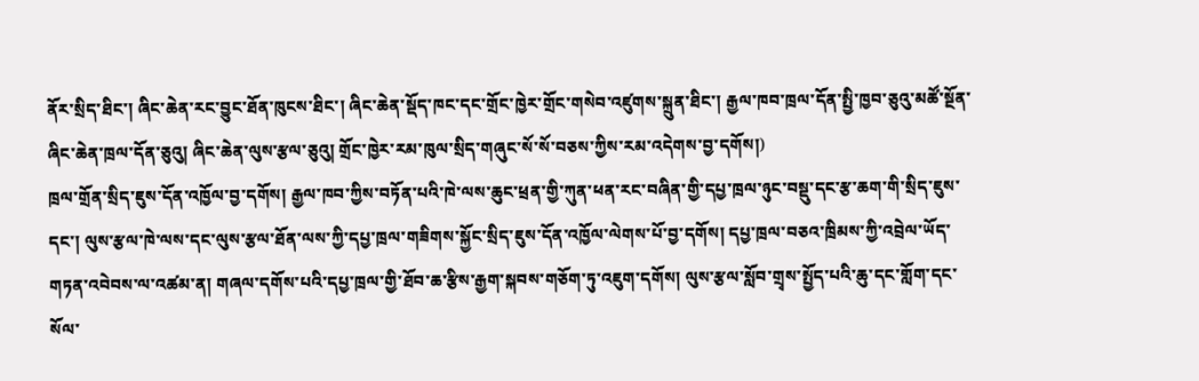ནོར་སྲིད་ཐིང་། ཞིང་ཆེན་རང་བྱུང་ཐོན་ཁུངས་ཐིང་། ཞིང་ཆེན་སྡོད་ཁང་དང་གྲོང་ཁྱེར་གྲོང་གསེབ་འཛུགས་སྐྲུན་ཐིང་། རྒྱལ་ཁབ་ཁྲལ་དོན་སྤྱི་ཁྱབ་ཅུའུ་མཚོ་སྔོན་ཞིང་ཆེན་ཁྲལ་དོན་ཅུའུ། ཞིང་ཆེན་ལུས་རྩལ་ཅུའུ། གྲོང་ཁྱེར་རམ་ཁུལ་སྲིད་གཞུང་སོ་སོ་བཅས་ཀྱིས་རམ་འདེགས་བྱ་དགོས།)
ཁྲལ་གྲོན་སྲིད་ཇུས་དོན་འཁྱོལ་བྱ་དགོས། རྒྱལ་ཁབ་ཀྱིས་བཏོན་པའི་ཁེ་ལས་ཆུང་ཕྲན་གྱི་ཀུན་ཕན་རང་བཞིན་གྱི་དཔྱ་ཁྲལ་ཉུང་བསྡུ་དང་རྩ་ཆག་གི་སྲིད་ཇུས་དང་། ལུས་རྩལ་ཁེ་ལས་དང་ལུས་རྩལ་ཐོན་ལས་ཀྱི་དཔྱ་ཁྲལ་གཟིགས་སྐྱོང་སྲིད་ཇུས་དོན་འཁྱོལ་ལེགས་པོ་བྱ་དགོས། དཔྱ་ཁྲལ་བཅའ་ཁྲིམས་ཀྱི་འབྲེལ་ཡོད་གཏན་འབེབས་ལ་འཚམ་ན། གཞལ་དགོས་པའི་དཔྱ་ཁྲལ་གྱི་ཐོབ་ཆ་རྩིས་རྒྱག་སྐབས་གཅོག་ཏུ་འཇུག་དགོས། ལུས་རྩལ་སློབ་གྲྭས་སྤྱོད་པའི་ཆུ་དང་གློག་དང་སོལ་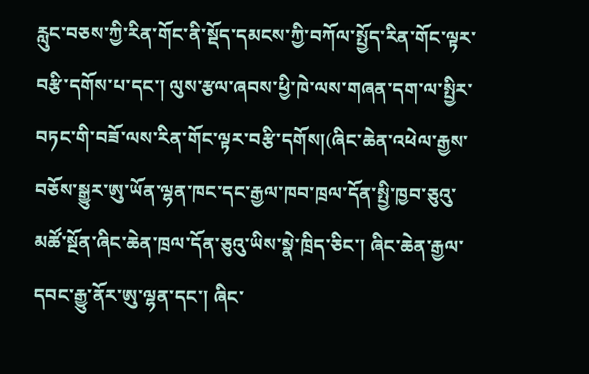རླུང་བཅས་ཀྱི་རིན་གོང་ནི་སྡོད་དམངས་ཀྱི་བཀོལ་སྤྱོད་རིན་གོང་ལྟར་བརྩི་དགོས་པ་དང་། ལུས་རྩལ་ཞབས་ཕྱི་ཁེ་ལས་གཞན་དག་ལ་སྤྱིར་བཏང་གི་བཟོ་ལས་རིན་གོང་ལྟར་བརྩི་དགོས།(ཞིང་ཆེན་འཕེལ་རྒྱས་བཅོས་སྒྱུར་ཨུ་ཡོན་ལྷན་ཁང་དང་རྒྱལ་ཁབ་ཁྲལ་དོན་སྤྱི་ཁྱབ་ཅུའུ་མཚོ་སྔོན་ཞིང་ཆེན་ཁྲལ་དོན་ཅུའུ་ཡིས་སྣེ་ཁྲིད་ཅིང་། ཞིང་ཆེན་རྒྱལ་དབང་རྒྱུ་ནོར་ཨུ་ལྷན་དང་། ཞིང་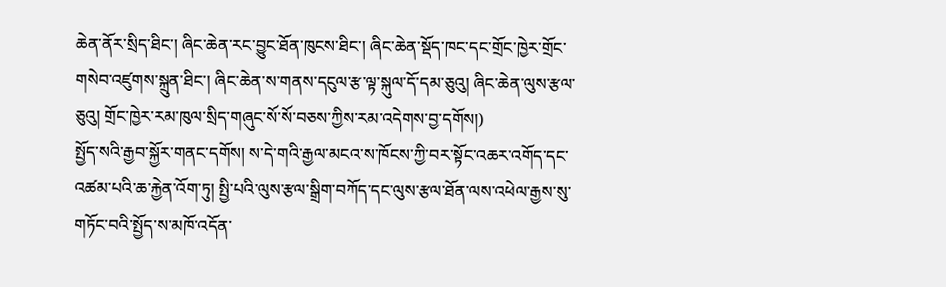ཆེན་ནོར་སྲིད་ཐིང་། ཞིང་ཆེན་རང་བྱུང་ཐོན་ཁུངས་ཐིང་། ཞིང་ཆེན་སྡོད་ཁང་དང་གྲོང་ཁྱེར་གྲོང་གསེབ་འཛུགས་སྐྲུན་ཐིང་། ཞིང་ཆེན་ས་གནས་དངུལ་རྩ་ལྟ་སྐུལ་དོ་དམ་ཅུའུ། ཞིང་ཆེན་ལུས་རྩལ་ཅུའུ། གྲོང་ཁྱེར་རམ་ཁུལ་སྲིད་གཞུང་སོ་སོ་བཅས་ཀྱིས་རམ་འདེགས་བྱ་དགོས།)
སྤྱོད་སའི་རྒྱབ་སྐྱོར་གནང་དགོས། ས་དེ་གའི་རྒྱལ་མངའ་ས་ཁོངས་ཀྱི་བར་སྟོང་འཆར་འགོད་དང་འཚམ་པའི་ཆ་རྐྱེན་འོག་ཏུ། སྤྱི་པའི་ལུས་རྩལ་སྒྲིག་བཀོད་དང་ལུས་རྩལ་ཐོན་ལས་འཕེལ་རྒྱས་སུ་གཏོང་བའི་སྤྱོད་ས་མཁོ་འདོན་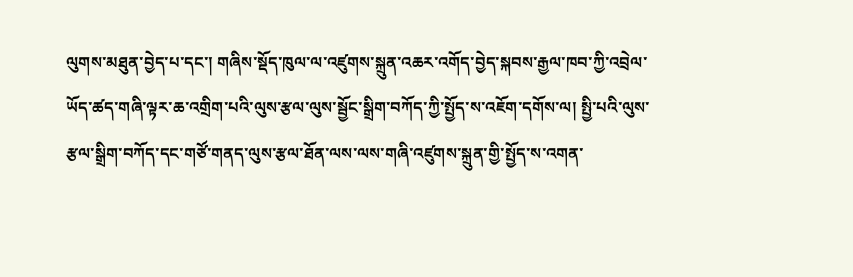ལུགས་མཐུན་བྱེད་པ་དང་། གཞིས་སྡོད་ཁུལ་ལ་འཛུགས་སྐྲུན་འཆར་འགོད་བྱེད་སྐབས་རྒྱལ་ཁབ་ཀྱི་འབྲེལ་ཡོད་ཚད་གཞི་ལྟར་ཆ་འགྲིག་པའི་ལུས་རྩལ་ལུས་སྦྱོང་སྒྲིག་བཀོད་ཀྱི་སྤྱོད་ས་འཇོག་དགོས་ལ། སྤྱི་པའི་ལུས་རྩལ་སྒྲིག་བཀོད་དང་གཙོ་གནད་ལུས་རྩལ་ཐོན་ལས་ལས་གཞི་འཛུགས་སྐྲུན་གྱི་སྤྱོད་ས་འགན་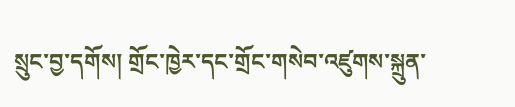སྲུང་བྱ་དགོས། གྲོང་ཁྱེར་དང་གྲོང་གསེབ་འཛུགས་སྐྲུན་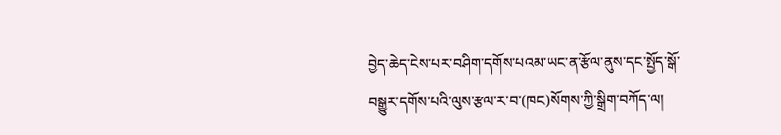བྱེད་ཆེད་ངེས་པར་བཤིག་དགོས་པའམ་ཡང་ན་རྩོལ་ནུས་དང་སྤྱོད་སྒོ་བསྒྱུར་དགོས་པའི་ལུས་རྩལ་ར་བ་(ཁང)སོགས་ཀྱི་སྒྲིག་བཀོད་ལ།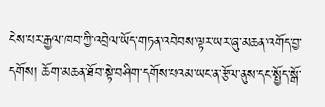ངེས་པར་རྒྱལ་ཁབ་ཀྱི་འབྲེལ་ཡོད་གཏན་འབེབས་ལྟར་ཡར་ཞུ་མཆན་འགོད་བྱ་དགོས། ཆོག་མཆན་ཐོབ་སྟེ་བཤིག་དགོས་པའམ་ཡང་ན་རྩོལ་ནུས་དང་སྤྱོད་སྒོ་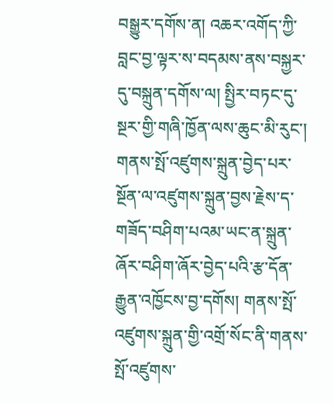བསྒྱུར་དགོས་ན། འཆར་འགོད་ཀྱི་བླང་བྱ་ལྟར་ས་བདམས་ནས་བསྐྱར་དུ་བསྐྲུན་དགོས་ལ། སྤྱིར་བཏང་དུ་སྔར་གྱི་གཞི་ཁྱོན་ལས་ཆུང་མི་རུང་། གནས་སྤོ་འཛུགས་སྐྲུན་བྱེད་པར་སྔོན་ལ་འཛུགས་སྐྲུན་བྱས་རྗེས་ད་གཟོད་བཤིག་པའམ་ཡང་ན་སྐྲུན་ཞོར་བཤིག་ཞོར་བྱེད་པའི་རྩ་དོན་རྒྱུན་འཁྱོངས་བྱ་དགོས། གནས་སྤོ་འཛུགས་སྐྲུན་གྱི་འགྲོ་སོང་ནི་གནས་སྤོ་འཛུགས་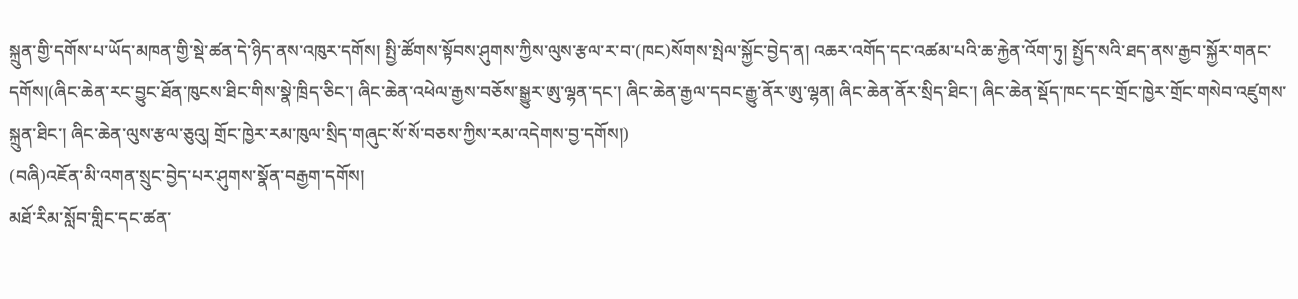སྐྲུན་གྱི་དགོས་པ་ཡོད་མཁན་གྱི་སྡེ་ཚན་དེ་ཉིད་ནས་འཁུར་དགོས། སྤྱི་ཚོགས་སྟོབས་ཤུགས་ཀྱིས་ལུས་རྩལ་ར་བ་(ཁང)སོགས་སྤེལ་སྐྱོང་བྱེད་ན། འཆར་འགོད་དང་འཚམ་པའི་ཆ་རྐྱེན་འོག་ཏུ། སྤྱོད་སའི་ཐད་ནས་རྒྱབ་སྐྱོར་གནང་དགོས།(ཞིང་ཆེན་རང་བྱུང་ཐོན་ཁུངས་ཐིང་གིས་སྣེ་ཁྲིད་ཅིང་། ཞིང་ཆེན་འཕེལ་རྒྱས་བཅོས་སྒྱུར་ཨུ་ལྷན་དང་། ཞིང་ཆེན་རྒྱལ་དབང་རྒྱུ་ནོར་ཨུ་ལྷན། ཞིང་ཆེན་ནོར་སྲིད་ཐིང་། ཞིང་ཆེན་སྡོད་ཁང་དང་གྲོང་ཁྱེར་གྲོང་གསེབ་འཛུགས་སྐྲུན་ཐིང་། ཞིང་ཆེན་ལུས་རྩལ་ཅུའུ། གྲོང་ཁྱེར་རམ་ཁུལ་སྲིད་གཞུང་སོ་སོ་བཅས་ཀྱིས་རམ་འདེགས་བྱ་དགོས།)
(བཞི)འཇོན་མི་འགན་སྲུང་བྱེད་པར་ཤུགས་སྣོན་བརྒྱག་དགོས།
མཐོ་རིམ་སློབ་གླིང་དང་ཚན་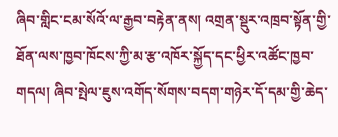ཞིབ་གླིང་ངམ་སོའོ་ལ་རྒྱབ་བརྟེན་ནས། འགྲན་སྡུར་འཁྲབ་སྟོན་གྱི་ཐོན་ལས་ཁྱབ་ཁོངས་ཀྱི་མ་རྩ་འཁོར་སྐྱོད་དང་ཕྱིར་འཚོང་ཁྱབ་གདལ། ཞིབ་སྤེལ་ཇུས་འགོད་སོགས་བདག་གཉེར་དོ་དམ་གྱི་ཆེད་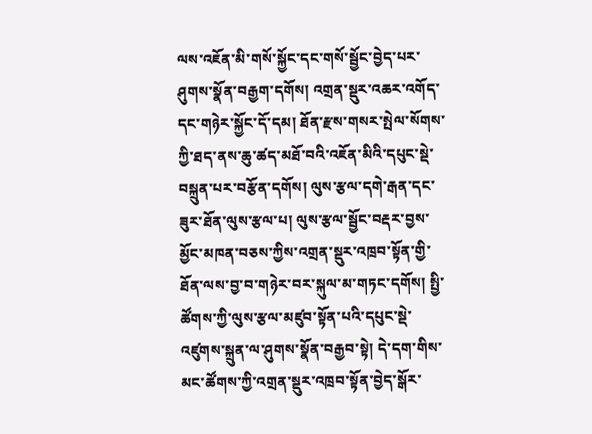ལས་འཇོན་མི་གསོ་སྐྱོང་དང་གསོ་སྦྱོང་བྱེད་པར་ཤུགས་སྣོན་བརྒྱག་དགོས། འགྲན་སྡུར་འཆར་འགོད་དང་གཉེར་སྐྱོང་དོ་དམ། ཐོན་རྫས་གསར་སྤེལ་སོགས་ཀྱི་ཐད་ནས་ཆུ་ཚད་མཐོ་བའི་འཇོན་མིའི་དཔུང་སྡེ་བསྐྲུན་པར་བརྩོན་དགོས། ལུས་རྩལ་དགེ་རྒན་དང་ཟུར་ཐོན་ལུས་རྩལ་པ། ལུས་རྩལ་སྦྱོང་བརྡར་བྱས་མྱོང་མཁན་བཅས་ཀྱིས་འགྲན་སྡུར་འཁྲབ་སྟོན་གྱི་ཐོན་ལས་བྱ་བ་གཉེར་བར་སྐུལ་མ་གཏང་དགོས། སྤྱི་ཚོགས་ཀྱི་ལུས་རྩལ་མཛུབ་སྟོན་པའི་དཔུང་སྡེ་འཛུགས་སྐྲུན་ལ་ཤུགས་སྣོན་བརྒྱབ་སྟེ། དེ་དག་གིས་མང་ཚོགས་ཀྱི་འགྲན་སྡུར་འཁྲབ་སྟོན་བྱེད་སྒོར་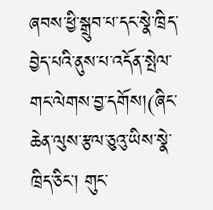ཞབས་ཕྱི་སྒྲུབ་པ་དང་སྣེ་ཁྲིད་བྱེད་པའི་ནུས་པ་འདོན་སྤེལ་གང་ལེགས་བྱ་དགོས།(ཞིང་ཆེན་ལུས་རྩལ་ཅུའུ་ཡིས་སྣེ་ཁྲིད་ཅིང་། གུང་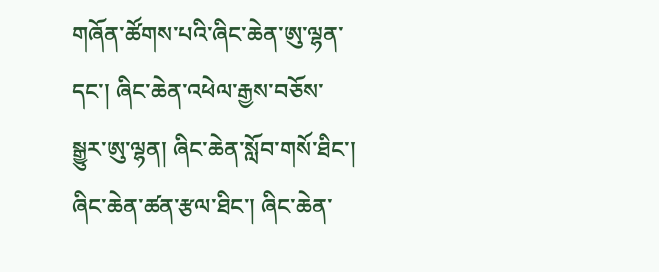གཞོན་ཚོགས་པའི་ཞིང་ཆེན་ཨུ་ལྷན་དང་། ཞིང་ཆེན་འཕེལ་རྒྱས་བཅོས་སྒྱུར་ཨུ་ལྷན། ཞིང་ཆེན་སློབ་གསོ་ཐིང་། ཞིང་ཆེན་ཚན་རྩལ་ཐིང་། ཞིང་ཆེན་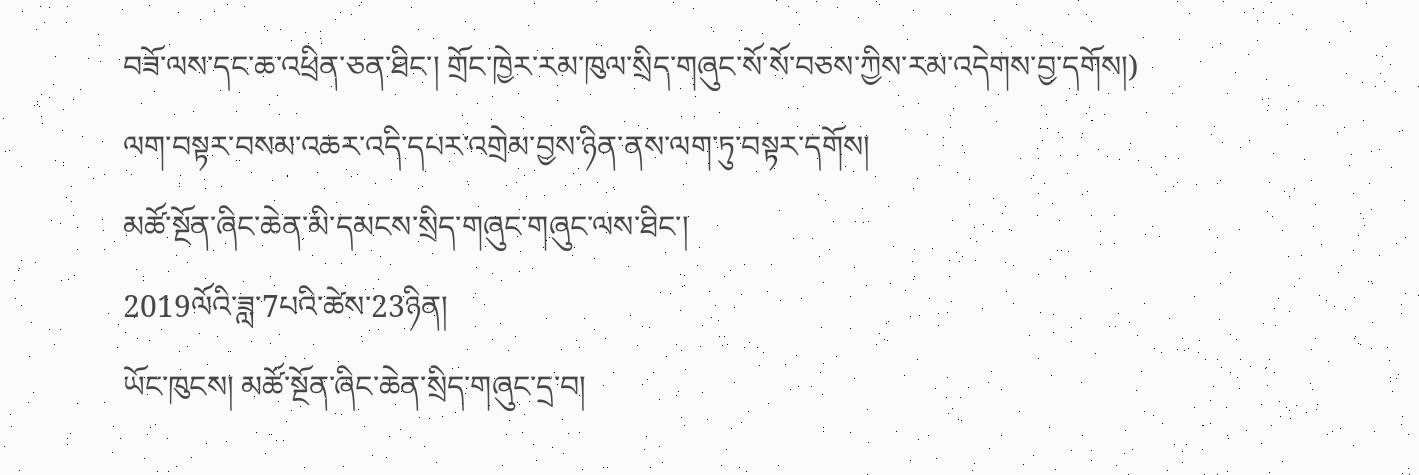བཟོ་ལས་དང་ཆ་འཕྲིན་ཅན་ཐིང་། གྲོང་ཁྱེར་རམ་ཁུལ་སྲིད་གཞུང་སོ་སོ་བཅས་ཀྱིས་རམ་འདེགས་བྱ་དགོས།)
ལག་བསྟར་བསམ་འཆར་འདི་དཔར་འགྲེམ་བྱས་ཉིན་ནས་ལག་ཏུ་བསྟར་དགོས།
མཚོ་སྔོན་ཞིང་ཆེན་མི་དམངས་སྲིད་གཞུང་གཞུང་ལས་ཐིང་།
2019ལོའི་ཟླ་7པའི་ཚེས་23ཉིན།
ཡོང་ཁུངས། མཚོ་སྔོན་ཞིང་ཆེན་སྲིད་གཞུང་དྲ་བ།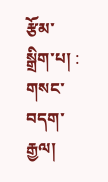རྩོམ་སྒྲིག་པ། : གསང་བདག་རྒྱལ།